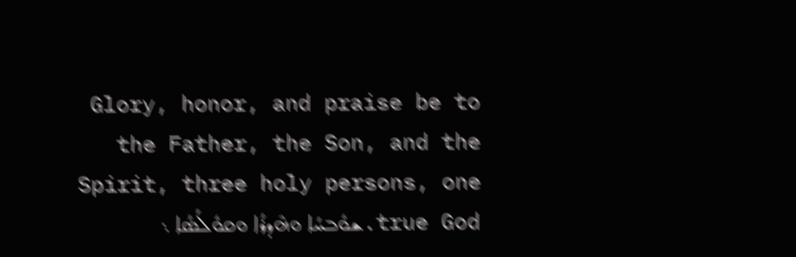Glory, honor, and praise be to the Father, the Son, and the Spirit, three holy persons, one true God.ܫܘܽܒܚܳܐ ܘܗܶܕܪܳܐ ܘܩܘܽܠܳܣܳܐ ܆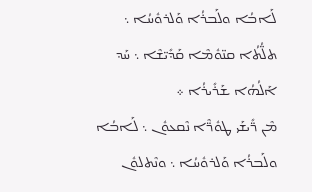ܠܰܐܒܳܐ ܘܠܰܒܪܳܐ ܘܰܠܪܘܽܚܳܐ ܆ ܬܠ̈ܳܬܳܐ ܩܢ̈ܘܽܡܶܐ ܩܰܕܺܝ̈ܫܶܐ ܆ ܚܰܕ ܐܰܠܳܗܳܐ ܫܰܪܺܝܪܳܐ ܀
ܡܶܢ ܪ̈ܺܝܫܰܝ ܛܘܽܪ̈ܶܐ ܢܶܩܥܘܽܢ ܆ ܠܰܐܒܳܐ ܘܠܰܒܪܳܐ ܘܰܠܪܘܽܚܳܐ ܆ ܘܢܶܬܠܘܽܢ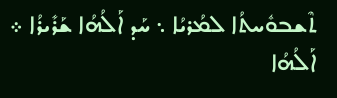ܬܶܫܒܘܽܚܬܳܐ ܠܡܳܪܝܳܐ ܆ ܚܰܕ ܐܰܠܳܗܳܐ ܫܰܪܺܝܪܳܐ ܀
ܐܰܠܳܗܳܐ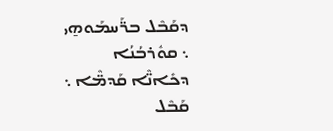ܕܩܰܒܶܠ ܒܪ̈ܰܚܡܰܘܗ̱ܝ ܆ ܩܘܽܪܒܳܢܳܐ ܕܟܺܐܢ̈ܶܐ ܩܰܕܡ̈ܶܐ ܆ ܩܰܒܶܠ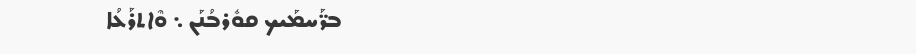ܒܪ̈ܰܚܡܰܝܟ ܩܘܽܪܒܳܢܰܢ ܆ ܘܶܐܬܪܰܥܳܐ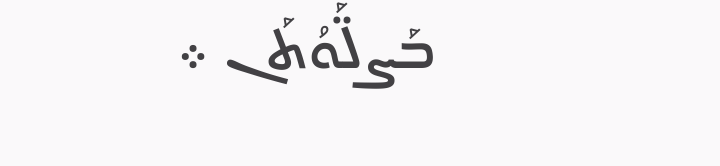ܒܰܨܠ̈ܰܘܳܬܰܢ ܀